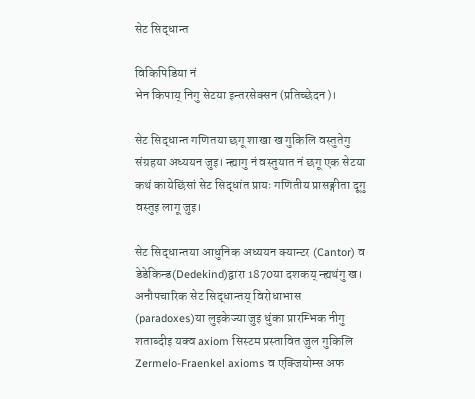सेट सिद्धान्त

विकिपिडिया नं
भेन किपाय् निगु सेटया इन्तरसेक्सन (प्रतिच्छेदन)।

सेट सिद्धान्त गणितया छगू शाखा ख गुकिलि वस्तुतेगु संग्रहया अध्ययन जुइ। न्ह्यागु नं वस्तुयात नं छगू एक सेटया कथं कायेछिंसां सेट सिद्धांत प्रायः गणितीय प्रासङ्गीता दूगु वस्तुइ लागू जुइ।

सेट सिद्धान्तया आधुनिक अध्ययन क्यान्टर (Cantor) व डेडेकिन्ड(Dedekind)द्वारा 1870या दशकय् न्ह्यथंगु ख। अनौपचारिक सेट सिद्धान्तय् विरोधाभास (paradoxes)या लुइकेज्या जुइ धुंका प्रारम्भिक नीगु शताब्दीइ यक्व axiom सिस्टम प्रस्तावित जुल गुकिलि Zermelo-Fraenkel axioms व एक्जियोम्स अफ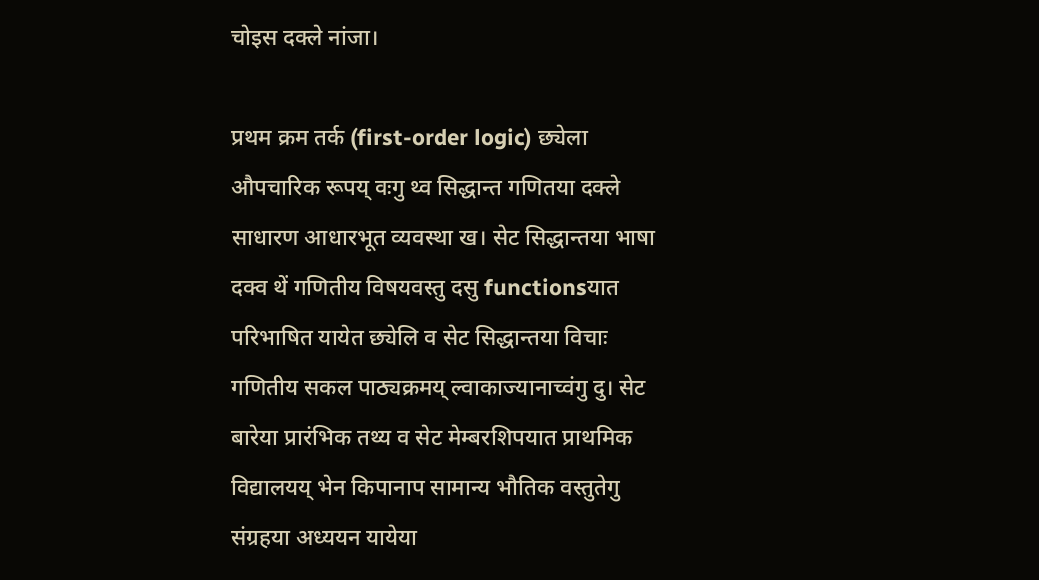चोइस दक्ले नांजा।

प्रथम क्रम तर्क (first-order logic) छ्येला औपचारिक रूपय् वःगु थ्व सिद्धान्त गणितया दक्ले साधारण आधारभूत व्यवस्था ख। सेट सिद्धान्तया भाषा दक्व थें गणितीय विषयवस्तु दसु functionsयात परिभाषित यायेत छ्येलि व सेट सिद्धान्तया विचाः गणितीय सकल पाठ्यक्रमय् ल्वाकाज्यानाच्वंगु दु। सेट बारेया प्रारंभिक तथ्य व सेट मेम्बरशिपयात प्राथमिक विद्यालयय् भेन किपानाप सामान्य भौतिक वस्तुतेगु संग्रहया अध्ययन यायेया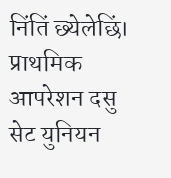निंतिं छ्येलेछिं। प्राथमिक आपरेशन दसु सेट युनियन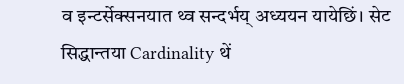व इन्टर्सेक्सनयात थ्व सन्दर्भय् अध्ययन यायेछिं। सेट सिद्धान्तया Cardinality थें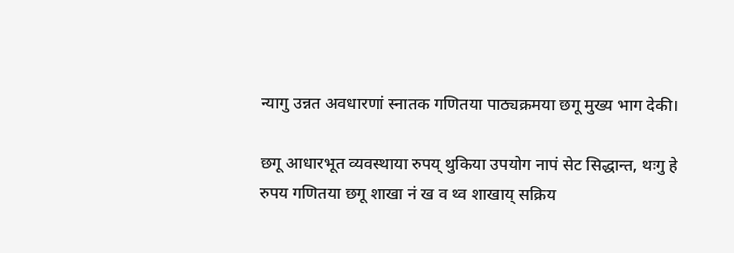न्यागु उन्नत अवधारणां स्नातक गणितया पाठ्यक्रमया छगू मुख्य भाग देकी।

छगू आधारभूत व्यवस्थाया रुपय् थुकिया उपयोग नापं सेट सिद्धान्त, थःगु हे रुपय गणितया छगू शाखा नं ख व थ्व शाखाय् सक्रिय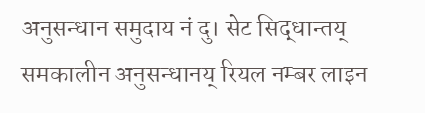अनुसन्धान समुदाय नं दु। सेट सिद्धान्तय् समकालीन अनुसन्धानय् रियल नम्बर लाइन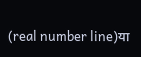(real number line)या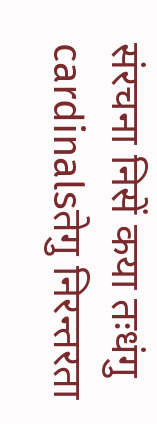संरचना निसें कया तःधंगु cardinalsतेगु निरन्तरता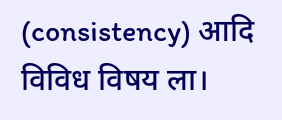(consistency) आदि विविध विषय ला।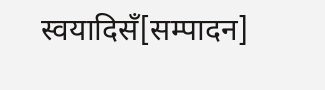स्वयादिसँ[सम्पादन]